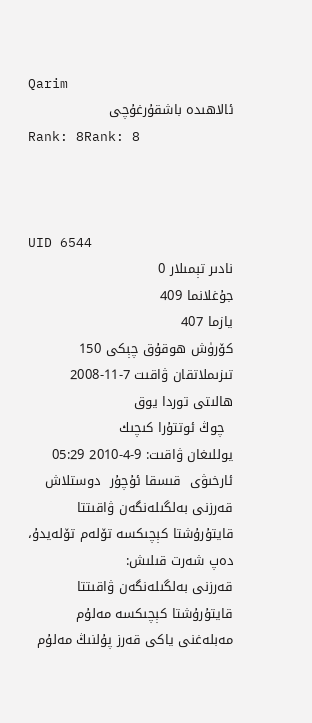Qarim
ئالاھىدە باشقۇرغۇچى
Rank: 8Rank: 8



UID 6544
نادىر تېمىلار 0
جۇغلانما 409
يازما 407
كۆرۈش ھوقۇق چېكى 150
تىزىملاتقان ۋاقىت 7-11-2008
ھالىتى توردا يوق
  چوڭ ئوتتۇرا كىچىك
يوللىغان ۋاقىت: 9-4-2010 05:29  ئارخىۋى  قىسقا ئۇچۇر  دوستلاش
قەرزنى بەلگىلەنگەن ۋاقىتتا قايتۇرۇشتا كېچىكسە تۆلەم تۆلەيدۇ، دەپ شەرت قىلىش:
قەرزنى بەلگىلەنگەن ۋاقىتتا قايتۇرۇشتا كېچىكسە مەلۇم مەبلەغنى ياكى قەرز پۇلنىڭ مەلۇم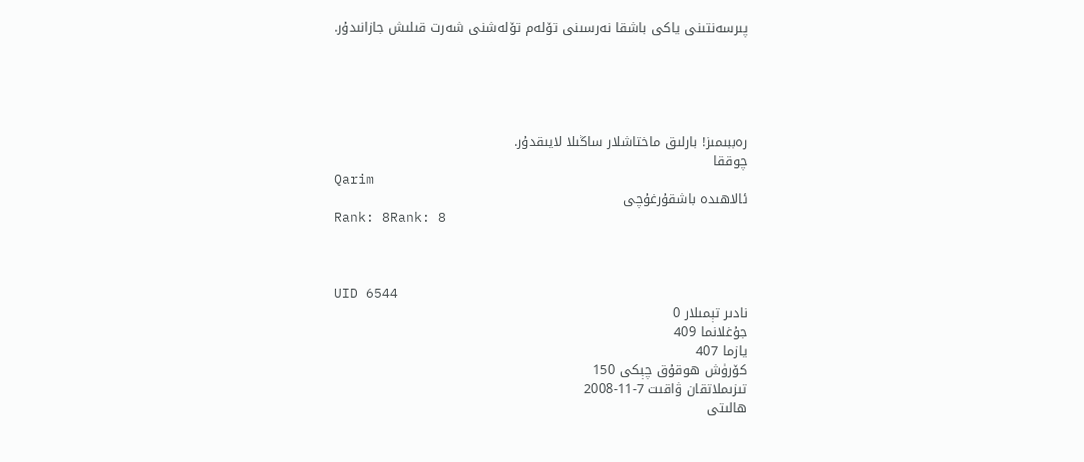پىرسەنتىنى ياكى باشقا نەرسىنى تۆلەم تۆلەشنى شەرت قىلىش جازانىدۇر.





رەببىمىز! بارلىق ماختاشلار ساڭىلا لايىقدۇر.
چوققا
Qarim
ئالاھىدە باشقۇرغۇچى
Rank: 8Rank: 8



UID 6544
نادىر تېمىلار 0
جۇغلانما 409
يازما 407
كۆرۈش ھوقۇق چېكى 150
تىزىملاتقان ۋاقىت 7-11-2008
ھالىتى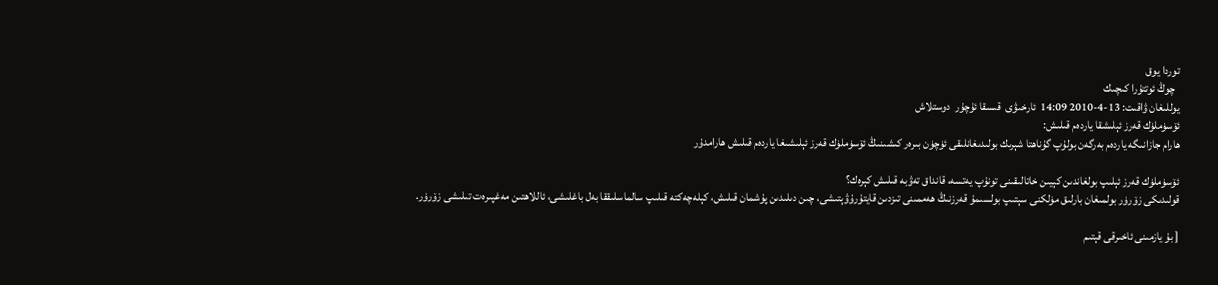توردا يوق
  چوڭ ئوتتۇرا كىچىك
يوللىغان ۋاقىت: 13-4-2010 14:09  ئارخىۋى  قىسقا ئۇچۇر  دوستلاش
ئۆسۈملۈك قەرز ئېلىشقا ياردەم قىلىش:
ھارام جازانىگە ياردەم بەرگەن بولۇپ گۇناھتا شېرىك بولىدىغانلىقى ئۈچۈن بىرەر كىشىنىڭ ئۆسۈملۈك قەرز ئېلىشىغا ياردەم قىلىش ھارامدۇر

ئۆسۈملۈك قەرز ئېلىپ بولغاندىن كېيىن خاتالىقىنى تونۇپ يەتسە، قانداق تەۋبە قىلىش كېرەك؟
قولىدىكى زۆرۈر بولمىغان بارلىق مۈلكنى سېتىپ بولسىمۇ قەرزنىڭ ھەممىنى تىزدىن قايتۇرۇۋېتىشى، چىن دىلىدىن پۇشمان قىلىش، كېلەچەكتە قىلىپ سالماسلىققا بەل باغلىشى، ئاللاھتىن مەغپىرەت تىلىشى زۆرۈر.

[ بۇ يازمىنى ئاخىرقى قېتىم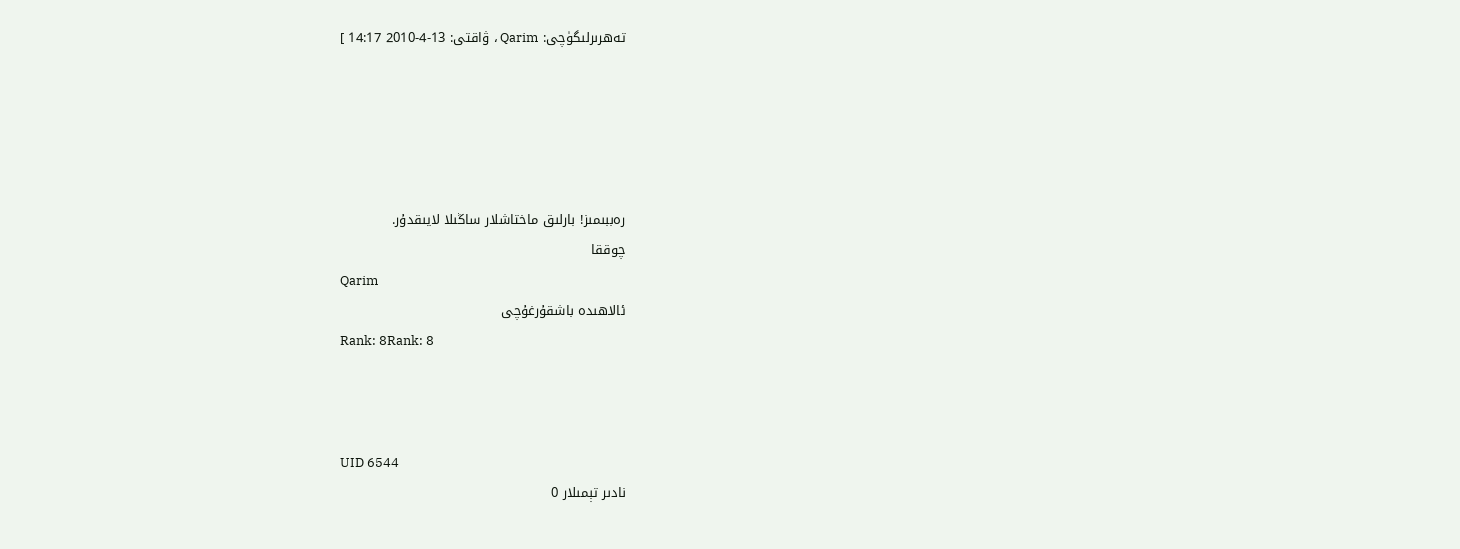تەھرىرلىگۈچى: Qarim ، ۋاقتى: 13-4-2010 14:17 ]





رەببىمىز! بارلىق ماختاشلار ساڭىلا لايىقدۇر.
چوققا
Qarim
ئالاھىدە باشقۇرغۇچى
Rank: 8Rank: 8



UID 6544
نادىر تېمىلار 0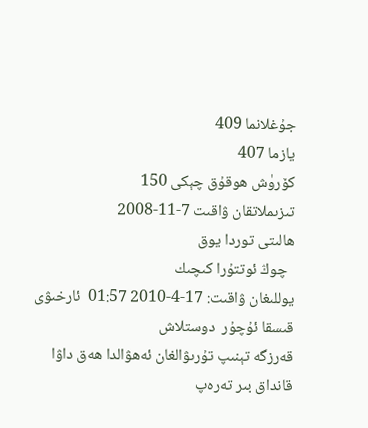جۇغلانما 409
يازما 407
كۆرۈش ھوقۇق چېكى 150
تىزىملاتقان ۋاقىت 7-11-2008
ھالىتى توردا يوق
  چوڭ ئوتتۇرا كىچىك
يوللىغان ۋاقىت: 17-4-2010 01:57  ئارخىۋى  قىسقا ئۇچۇر  دوستلاش
قەرزگە تېنىپ تۇرىۋالغان ئەھۋالدا ھەق داۋا قانداق بىر تەرەپ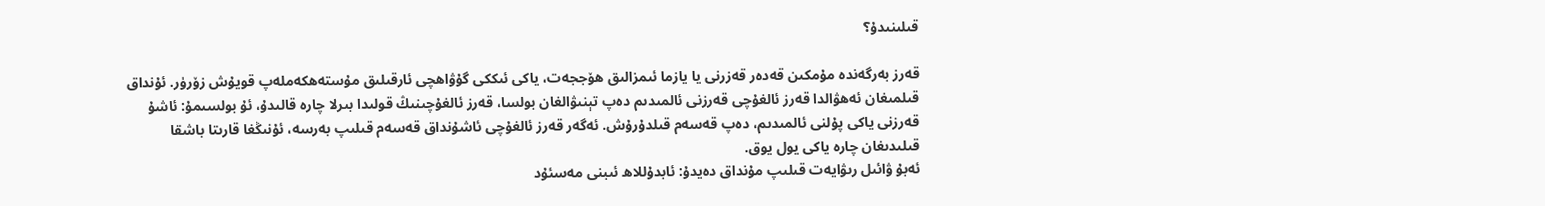قىلىنىدۇ؟

قەرز بەرگەندە مۇمكىن قەدەر قەزرنى يا يازما ئىمزالىق ھۆججەت، ياكى ئىككى گۇۋاھچى ئارقىلىق مۇستەھكەملەپ قويۇش زۆرۈر. ئۇنداق قىلمىغان ئەھۋالدا قەرز ئالغۇچى قەرزنى ئالمىدىم دەپ تېنىۋالغان بولسا، قەرز ئالغۇچىنىڭ قولىدا بىرلا چارە قالىدۇ، ئۇ بولسىمۇ: ئاشۇ قەرزنى ياكى پۇلنى ئالمىدىم، دەپ قەسەم قىلدۇرۇش. ئەگەر قەرز ئالغۇچى ئاشۇنداق قەسەم قىلىپ بەرسە، ئۇنىڭغا قارىتا باشقا قىلىدىغان چارە ياكى يول يوق.
ئەبۇ ۋائىل رىۋايەت قىلىپ مۇنداق دەيدۇ: ئابدۇللاھ ئىبنى مەسئۇد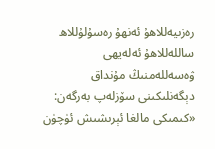رەزىيەللاھۇ ئەنھۇ رەسۇلۇللاھ ساللەللاھۇ ئەلەيھى ۋەسەللەمنىڭ مۇنداق دېگەنلىكىنى سۆزلەپ بەرگەن: «كىمىكى مالغا ئېرىشىش ئۈچۈن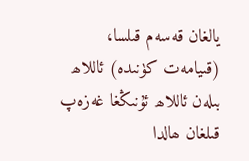يالغان قەسەم قىلسا، (قىيامەت كۈنىدە) ئاللاھ بىلەن ئاللاھ ئۇنىڭغا غەزەپ قىلغان ھالدا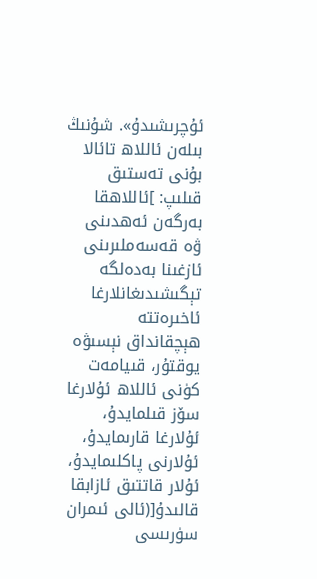ئۇچرىشىدۇ». شۇنىڭ بىلەن ئاللاھ تائالا بۇنى تەستىق قىلىپ: ]ئاللاھقا بەرگەن ئەھدىنى ۋە قەسەملىرىنى ئازغىنا بەدەلگە تېگىشىدىغانلارغا ئاخىرەتتە ھېچقانداق نېسىۋە يوقتۇر، قىيامەت كۈنى ئاللاھ ئۇلارغا سۆز قىلمايدۇ، ئۇلارغا قارىمايدۇ، ئۇلارنى پاكلىمايدۇ، ئۇلار قاتتىق ئازابقا قالىدۇ[(ئالى ئىمران سۈرىسى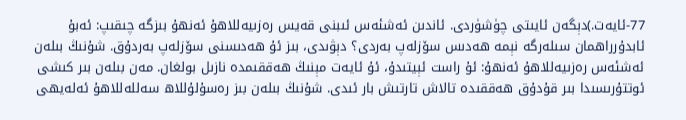77-ئايەت.)دېگەن ئايىتى چۈشۈردى. ئاندىن ئەشئەس ئىبنى قەيس رەزىيەللاھۇ ئەنھۇ بىزگە چىقىپ: ئەبۇ ئابدۇرراھمان سىلەرگە نېمە ھەدىس سۆزلەپ بەردى؟ دېۋىدى، بىز ئۇ ھەدىسنى سۆزلەپ بەردۇق. شۇنىڭ بىلەن ئەشئەس رەزىيەللاھۇ ئەنھۇ: ئۇ راست ئېيتىدۇ، ئۇ ئايەت مېنىڭ ھەققىمدە نازىل بولغان. مەن بىلەن بىر كىشى ئوتتۇرىسىدا بىر قۇدۇق ھەققىدە تالاش تارتىش بار ئىدى. شۇنىڭ بىلەن بىز رەسۇلۇللاھ سەللەللاھۇ ئەلەيھى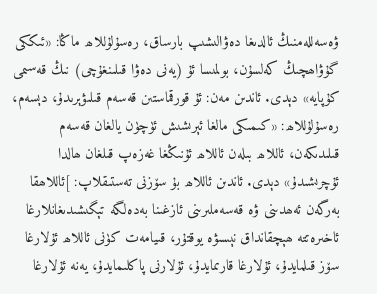ۋەسەللەمنىڭ ئالدىغا دەۋالىشىپ بارساق، رەسۇلۇللاھ ماڭا: «ئىككى گۇۋاھچىڭ كەلسۇن، بولمىسا ئۇ (يەنى دەۋا قىلىنغۇچى) نىڭ قەسىمى كۇپايە» دېدى. ئاندىن مەن: ئۇ قورقماستىن قەسەم قىلىۋېرىدۇ، دېسەم، رەسۇلۇللاھ: «كىمىكى مالغا ئېرىشىش ئۈچۈن يالغان قەسەم قىلىدىكەن، ئاللاھ بىلەن ئاللاھ ئۇنىڭغا غەزەپ قىلغان ھالدا ئۇچرىشىدۇ» دېدى. ئاندىن ئاللاھ بۇ سۆزنى تەستىقلاپ: ]ئاللاھقا بەرگەن ئەھدىنى ۋە قەسەملىرىنى ئازغىنا بەدەلگە تېگىشىدىغانلارغا ئاخىرەتتە ھېچقانداق نېسىۋە يوقتۇر، قىيامەت كۈنى ئاللاھ ئۇلارغا سۆز قىلمايدۇ، ئۇلارغا قارىمايدۇ، ئۇلارنى پاكلىمايدۇ، يەنە ئۇلارغا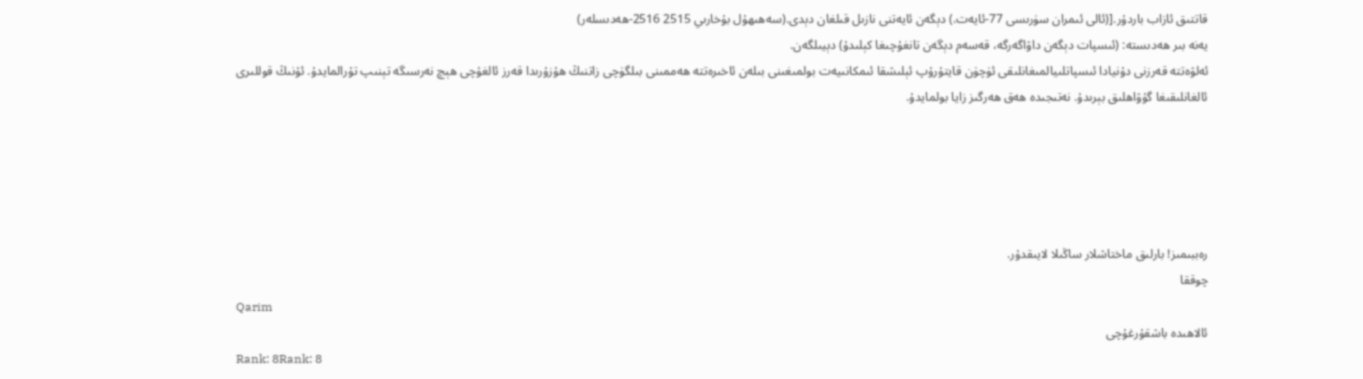قاتتىق ئازاب باردۇر.[(ئالى ئىمران سۈرىسى 77-ئايەت.) دېگەن ئايەتنى نازىل قىلغان دېدى.(سەھىھۇل بۇخارىي 2515 2516-ھەدىسلەر)
يەنە بىر ھەدىستە: (ئىسپات دېگەن داۋاگەرگە، قەسەم دېگەن تانغۇچىغا كېلىدۇ) دېيىلگەن.
ئەلۋەتتە قەرزنى دۇنيادا ئىسپاتلىيالمىغانلىقى ئۈچۈن قايتۇرۇپ ئېلىشقا ئىمكانىيەت بولمىغىنى بىلەن ئاخىرەتتە ھەممىنى بىلگۈچى زاتنىڭ ھۇزۇرىدا قەرز ئالغۇچى ھېچ نەرسىگە تېنىپ تۇرالمايدۇ. ئۇنىڭ قوللىرى ئالغانلىقىغا گۇۋاھلىق بېرىدۇ. نەتىجىدە ھەق ھەرگىز زايا بولمايدۇ.





رەببىمىز! بارلىق ماختاشلار ساڭىلا لايىقدۇر.
چوققا
Qarim
ئالاھىدە باشقۇرغۇچى
Rank: 8Rank: 8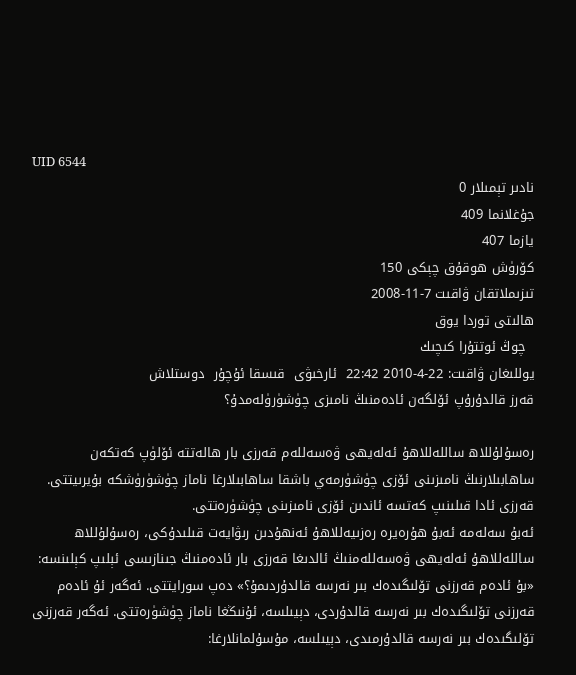UID 6544
نادىر تېمىلار 0
جۇغلانما 409
يازما 407
كۆرۈش ھوقۇق چېكى 150
تىزىملاتقان ۋاقىت 7-11-2008
ھالىتى توردا يوق
  چوڭ ئوتتۇرا كىچىك
يوللىغان ۋاقىت: 22-4-2010 22:42  ئارخىۋى  قىسقا ئۇچۇر  دوستلاش
قەرز قالدۇرۇپ ئۆلگەن ئادەمنىڭ نامىزى چۈشۈرۈلەمدۇ؟

رەسۇلۇللاھ ساللەللاھۇ ئەلەيھى ۋەسەللەم قەرزى بار ھالەتتە ئۆلۈپ كەتكەن ساھابىلارنىڭ نامىزىنى ئۆزى چۈشۈرمەي باشقا ساھابىلارغا ناماز چۈشۈرۈشكە بۇيرىيتتى. قەرزى ئادا قىلىنىپ كەتسە ئاندىن ئۆزى نامىزىنى چۈشۈرەتتى.
ئەبۇ سەلەمە ئەبۇ ھۇرەيرە رەزىيەللاھۇ ئەنھۇدىن رىۋايەت قىلىدۇكى، رەسۇلۇللاھ ساللەللاھۇ ئەلەيھى ۋەسەللەمنىڭ ئالدىغا قەرزى بار ئادەمنىڭ جىنازىسى ئېلىپ كېلىنسە: «بۇ ئادەم قەرزنى تۆلىگىدەك بىر نەرسە قالدۇردىمۇ؟» دەپ سورايتتى. ئەگەر ئۇ ئادەم قەرزنى تۆلىگىدەك بىر نەرسە قالدۇردى، دېيىلسە، ئۇنىڭغا ناماز چۈشۈرەتتى. ئەگەر قەرزنى تۆلىگىدەك بىر نەرسە قالدۇرمىدى، دېيىلسە، مۇسۇلمانلارغا: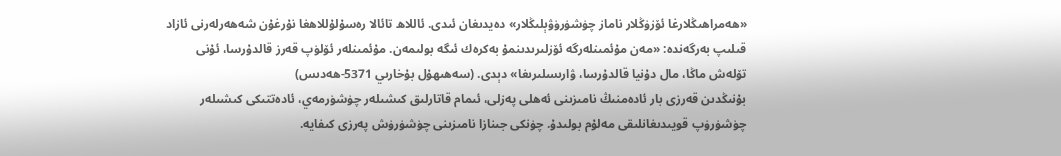«ھەمراھىڭلارغا ئۆزۈڭلار ناماز چۈشۈرۈۋېلىڭلار» دەيدىغان ئىدى. ئاللاھ تائالا رەسۇلۇللاھغا نۇرغۇن شەھەرلەرنى ئازاد قىلىپ بەرگەندە: «مەن مۇئمىنلەرگە ئۆزلىرىدىنمۇ بەكرەك ئىگە بولىمەن. مۇئمىنلەر ئۆلۈپ قەرز قالدۇرسا، ئۇنى تۆلەش ماڭا، مال دۇنيا قالدۇرسا، ۋارىسلىرىغا» دېدى. (سەھىھۇل بۇخارىي 5371-ھەدىس)
بۇنىڭدىن قەرزى بار ئادەمنىڭ نامىزىنى ئەھلى پەزلى، ئىمام قاتارلىق كىشىلەر چۈشۈرمەي، ئادەتتىكى كىشىلەر چۈشۈرۈپ قويىدىغانلىقى مەلۇم بولىدۇ. چۈنكى جىنازا نامىزىنى چۈشۈرۈش پەرزى كىفايە.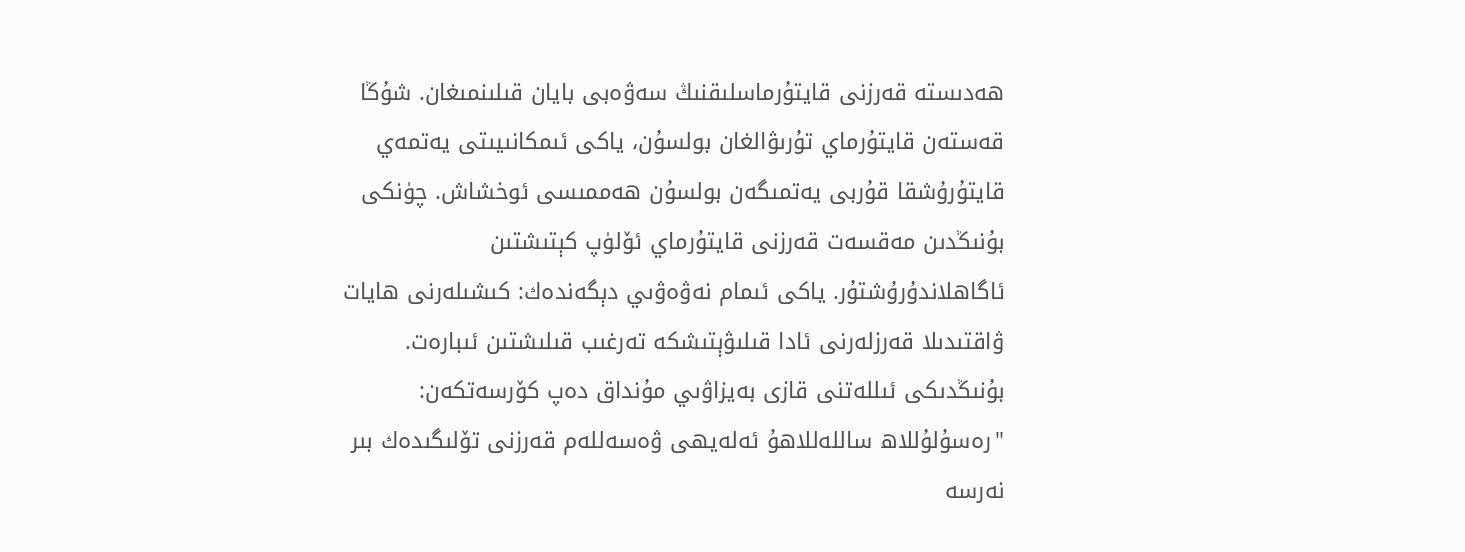ھەدىستە قەرزنى قايتۇرماسلىقنىڭ سەۋەبى بايان قىلىنمىغان. شۇڭا قەستەن قايتۇرماي تۇرىۋالغان بولسۇن، ياكى ئىمكانىيىتى يەتمەي قايتۇرۇشقا قۇربى يەتمىگەن بولسۇن ھەممىسى ئوخشاش. چۈنكى بۇنىڭدىن مەقسەت قەرزنى قايتۇرماي ئۆلۈپ كېتىشتىن ئاگاھلاندۇرۇشتۇر. ياكى ئىمام نەۋەۋىي دېگەندەك: كىشىلەرنى ھايات ۋاقتىدىلا قەرزلەرنى ئادا قىلىۋېتىشكە تەرغىب قىلىشتىن ئىبارەت.
بۇنىڭدىكى ئىللەتنى قازى بەيزاۋىي مۇنداق دەپ كۆرسەتكەن: "رەسۇلۇللاھ ساللەللاھۇ ئەلەيھى ۋەسەللەم قەرزنى تۆلىگىدەك بىر نەرسە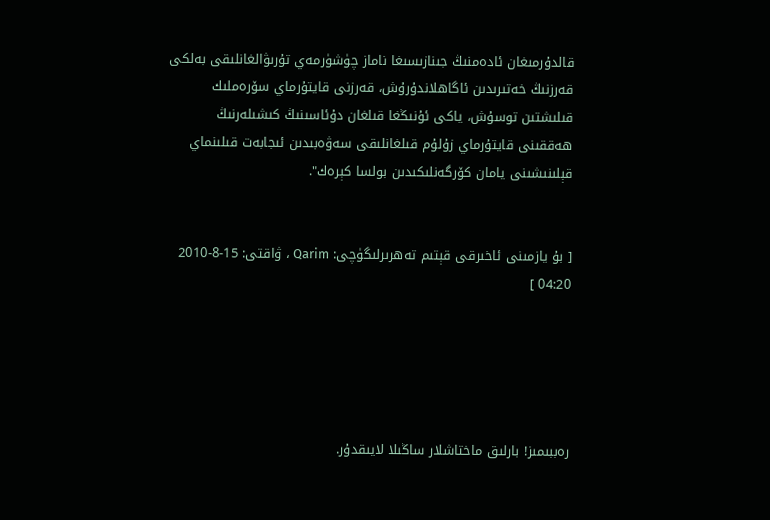قالدۇرمىغان ئادەمنىڭ جىنازىسىغا ناماز چۈشۈرمەي تۇرىۋالغانلىقى بەلكى قەرزنىڭ خەتىرىدىن ئاگاھلاندۇرۇش، قەرزنى قايتۇرماي سۆرەملىك قىلىشتىن توسۇش، ياكى ئۇنىڭغا قىلغان دۇئاسىنىڭ كىشىلەرنىڭ ھەققىنى قايتۇرماي زۇلۇم قىلغانلىقى سەۋەبىدىن ئىجابەت قىلىنماي قېلىنىشىنى يامان كۆرگەنلىكىدىن بولسا كېرەك".


[ بۇ يازمىنى ئاخىرقى قېتىم تەھرىرلىگۈچى: Qarim ، ۋاقتى: 15-8-2010 04:20 ]





رەببىمىز! بارلىق ماختاشلار ساڭىلا لايىقدۇر.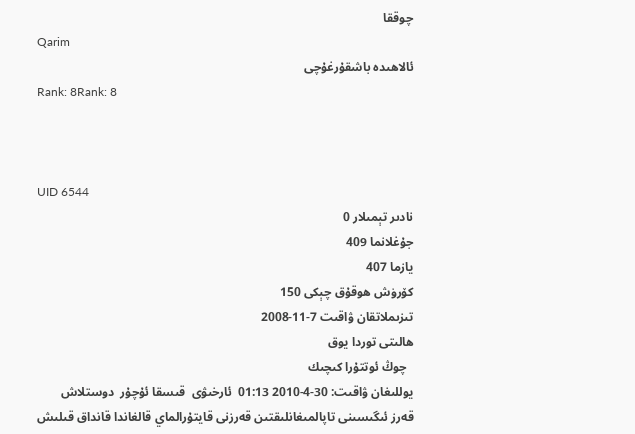چوققا
Qarim
ئالاھىدە باشقۇرغۇچى
Rank: 8Rank: 8



UID 6544
نادىر تېمىلار 0
جۇغلانما 409
يازما 407
كۆرۈش ھوقۇق چېكى 150
تىزىملاتقان ۋاقىت 7-11-2008
ھالىتى توردا يوق
  چوڭ ئوتتۇرا كىچىك
يوللىغان ۋاقىت: 30-4-2010 01:13  ئارخىۋى  قىسقا ئۇچۇر  دوستلاش
قەرز ئىگىسىنى تاپالمىغانلىقتىن قەرزنى قايتۇرالماي قالغاندا قانداق قىلىش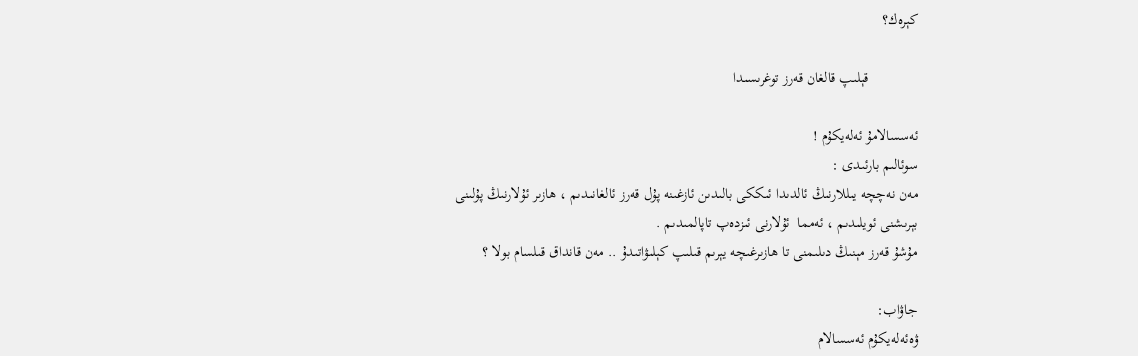كېرەك؟

             قېلىپ قالغان قەرز توغرىسىدا

ئەسسالامۇ ئەلەيكۇم !
سوئالىم بارئىدى :
مەن نەچچە يىللارنىڭ ئالدىدا ئىككى بالىدىن ئازغىنە پۇل قەرز ئالغانىدىم ، ھازىر ئۇلارنىڭ پۇلىنى بېرىشنى ئويلىدىم ، ئەمما  ئۇلارنى ئىزدەپ تاپالمىدىم .
مۇشۇ قەرز مېنىڭ دىلىمنى تا ھازىرغىچە يېرىم قىلىپ كېلىۋاتىدۇ .. مەن قانداق قىلسام بولا ؟

جاۋاب:
ۋەئەلەيكۇم ئەسسالام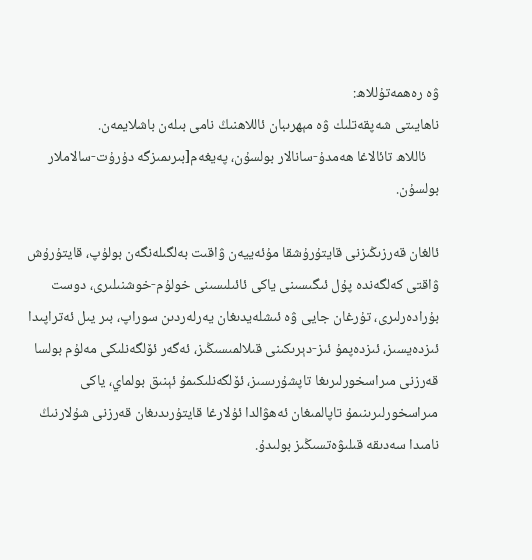ۋە رەھمەتۇللاھ:
ناھايىتى شەپقەتلىك ۋە مېھرىبان ئاللاھنىڭ نامى بىلەن باشلايمەن.
    ئاللاھ تائالاغا ھەمدۇ-سانالار بولسۇن، پەيغەم[بىرىمىزگە دۇرۇت-سالاملار بولسۇن.

ئالغان قەرزىڭىزنى قايتۇرۇشقا مۇئەييەن ۋاقىت بەلگىلەنگەن بولۇپ، قايتۇرۇش ۋاقتى كەلگەندە پۇل ئىگىسىنى ياكى ئائىلىسىنى خولۇم-خوشنىلىرى، دوست بۇرادەرلىرى، تۇرغان جايى ۋە ئىشلەيدىغان يەرلەردىن سوراپ، بىر يىل ئەتراپىدا ئىزدەيسىز، ئىزدەپمۇ ئىز-دېرىكىنى قىلالمىسىڭىز، ئەگەر ئۆلگەنلىكى مەلۇم بولسا قەرزنى مىراسخورلىرىغا تاپشۇرىسىز، ئۆلگەنلىكىمۇ ئېنىق بولماي، ياكى مىراسخورلىرىنىمۇ تاپالمىغان ئەھۋالدا ئۇلارغا قايتۇرىدىغان قەرزنى شۇلارنىڭ نامىدا سەدىقە قىلىۋەتسىڭىز بولىدۇ.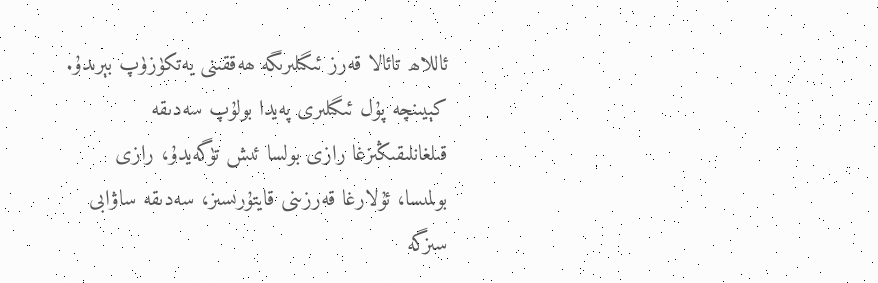ئاللاھ تائالا قەرز ئىگىلىرىگە ھەققىنى يەتكۈزۈپ بېرىدۇ.
كېيىنچە پۇل ئىگىلىرى پەيدا بولۇپ سەدىقە قىلغانلىقىڭىزغا رازى بولسا ئىش تۈگەيدۇ، رازى بولمىسا، ئۇلارغا قەرزىنى قايتۇرىسىز، سەدىقە ساۋابى سىزگە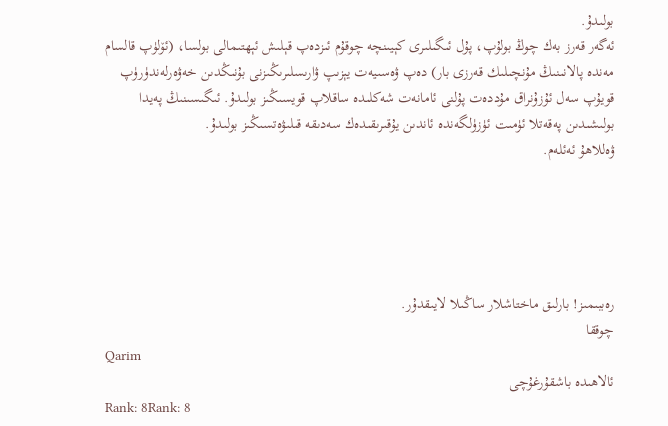بولىدۇ.
ئەگەر قەرز بەك چوڭ بولۇپ، پۇل ئىگىلىرى كېيىنچە چوقۇم ئىزدەپ قېلىش ئېھتىمالى بولسا، (ئۆلۈپ قالسام مەندە پالانىنىڭ مۇنچىلىك قەرزى بار) دەپ ۋەسىيەت يېزىپ ۋارىسلىرىڭىزنى بۇنىڭدىن خەۋەرلەندۈرۈپ قويۇپ سەل ئۇزۇنراق مۇددەت پۇلنى ئامانەت شەكلىدە ساقلاپ قويسىڭىز بولىدۇ. ئىگىسىنىڭ پەيدا بولىشىدىن پەقەتلا ئۈمىت ئۈزۈلگەندە ئاندىن يۇقىرىقىدەك سەدىقە قىلىۋەتسىڭىز بولىدۇ.
ۋەللاھۇ ئەئلەم.





رەببىمىز! بارلىق ماختاشلار ساڭىلا لايىقدۇر.
چوققا
Qarim
ئالاھىدە باشقۇرغۇچى
Rank: 8Rank: 8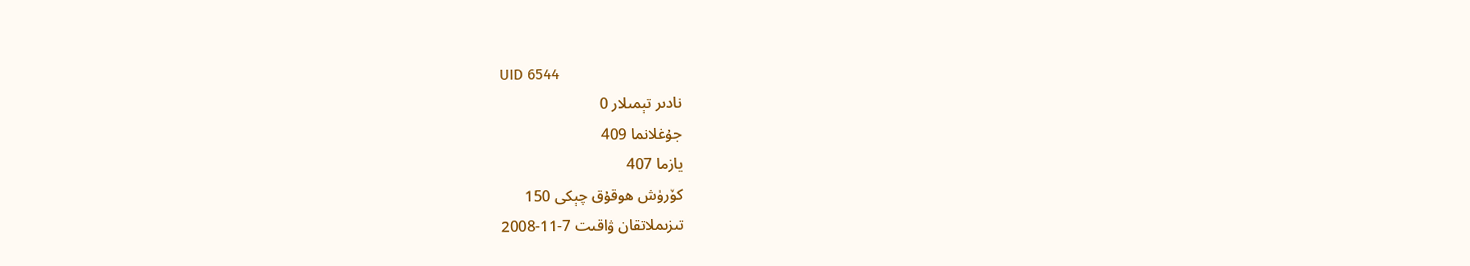UID 6544
نادىر تېمىلار 0
جۇغلانما 409
يازما 407
كۆرۈش ھوقۇق چېكى 150
تىزىملاتقان ۋاقىت 7-11-2008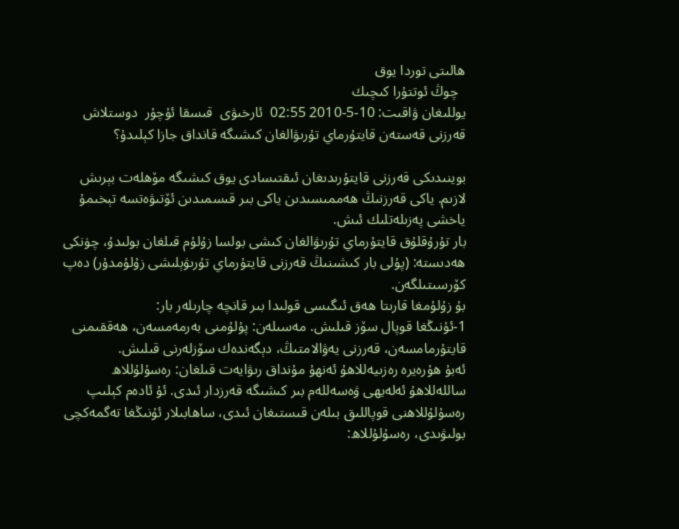ھالىتى توردا يوق
  چوڭ ئوتتۇرا كىچىك
يوللىغان ۋاقىت: 10-5-2010 02:55  ئارخىۋى  قىسقا ئۇچۇر  دوستلاش
قەرزنى قەستەن قايتۇرماي تۇرىۋالغان كىشىگە قانداق جازا كېلىدۇ؟

بوينىدىكى قەرزنى قايتۇرىدىغان ئىقتىسادى يوق كىشىگە مۆھلەت بېرىش لازىم. ياكى قەرزنىڭ ھەممىسىدىن ياكى بىر قىسمىدىن ئۆتىۋەتسە تېخىمۇ ياخشى پەزىلەتلىك ئىش.
بار تۇرۇقلۇق قايتۇرماي تۇرىۋالغان كىشى بولسا زۇلۇم قىلغان بولىدۇ، چۈنكى ھەدىستە: (پۇلى بار كىشىنىڭ قەرزنى قايتۇرماي تۇرىۋېلىشى زۇلۇمدۇر) دەپ كۆرسىتىلگەن.
بۇ زۇلۇمغا قارىتا ھەق ئىگىسى قولىدا بىر قانچە چارىلەر بار:
1-ئۇنىڭغا قوپال سۆز قىلىش. مەسىلەن: پۇلۇمنى بەرمەمسەن، ھەققىمنى قايتۇرمامسەن، قەرزنى يەۋالامتىڭ، دېگەندەك سۆزلەرنى قىلىش.
ئەبۇ ھۇرەيرە رەزىيەللاھۇ ئەنھۇ مۇنداق رىۋايەت قىلغان: رەسۇلۇللاھ ساللەللاھۇ ئەلەيھى ۋەسەللەم بىر كىشىگە قەرزدار ئىدى. ئۇ ئادەم كېلىپ رەسۇلۇللاھنى قوپاللىق بىلەن قىستىغان ئىدى، ساھابىلار ئۇنىڭغا تەگمەكچى بولىۋىدى، رەسۇلۇللاھ: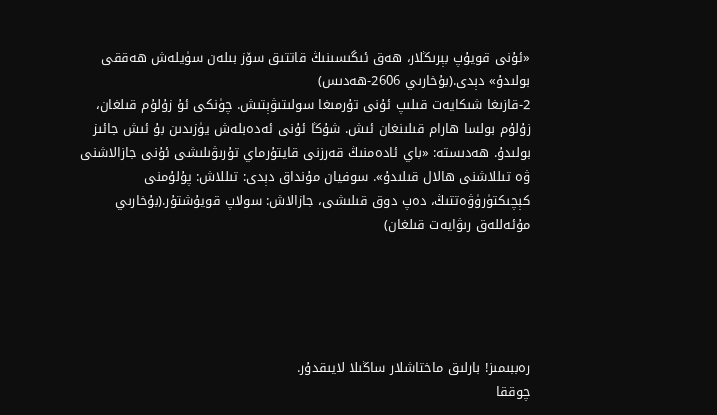«ئۇنى قويۇپ بېرىڭلار، ھەق ئىگىسىنىڭ قاتتىق سۆز بىلەن سۈيلەش ھەققى بولىدۇ» دېدى.(بۇخارىي 2606-ھەدىس)
2-قازىغا شىكايەت قىلىپ ئۇنى تۇرمىغا سولىتىۋېتىش. چۈنكى ئۇ زۇلۇم قىلغان، زۇلۇم بولسا ھارام قىلىنغان ئىش. شۇڭا ئۇنى ئەدەبلەش يۈزىدىن بۇ ئىش جائىز بولىدۇ. ھەدىستە: «باي ئادەمنىڭ قەرزنى قايتۇرماي تۇرىۋىلىشى ئۇنى جازالاشنى ۋە تىللاشنى ھالال قىلىدۇ». سوفيان مۇنداق دېدى: تىللاش: پۇلۇمنى كېچىكتۈرۈۋەتتىڭ، دەپ دوق قىلىشى، جازالاش: سولاپ قويۇشتۇر.(بۇخارىي مۇئەللەق رىۋايەت قىلغان)





رەببىمىز! بارلىق ماختاشلار ساڭىلا لايىقدۇر.
چوققا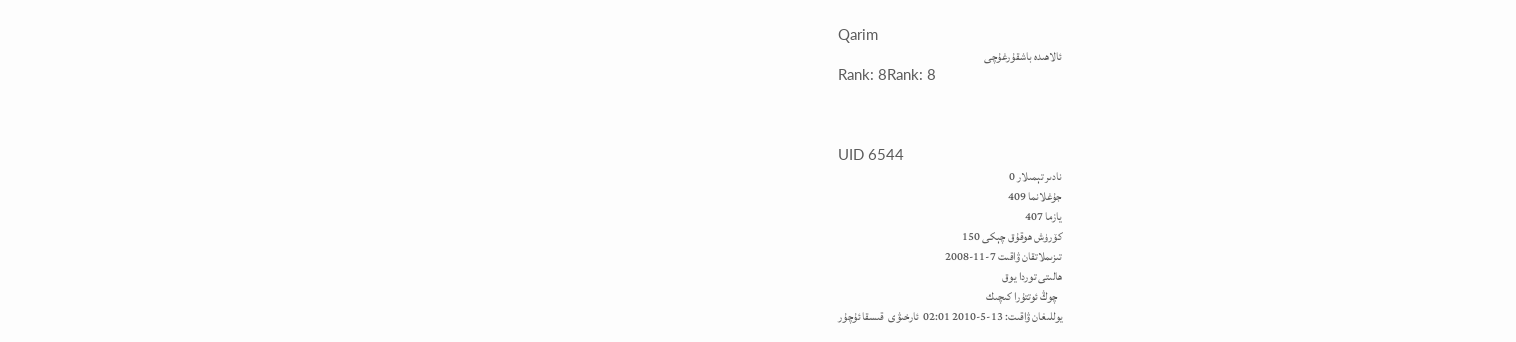Qarim
ئالاھىدە باشقۇرغۇچى
Rank: 8Rank: 8



UID 6544
نادىر تېمىلار 0
جۇغلانما 409
يازما 407
كۆرۈش ھوقۇق چېكى 150
تىزىملاتقان ۋاقىت 7-11-2008
ھالىتى توردا يوق
  چوڭ ئوتتۇرا كىچىك
يوللىغان ۋاقىت: 13-5-2010 02:01  ئارخىۋى  قىسقا ئۇچۇر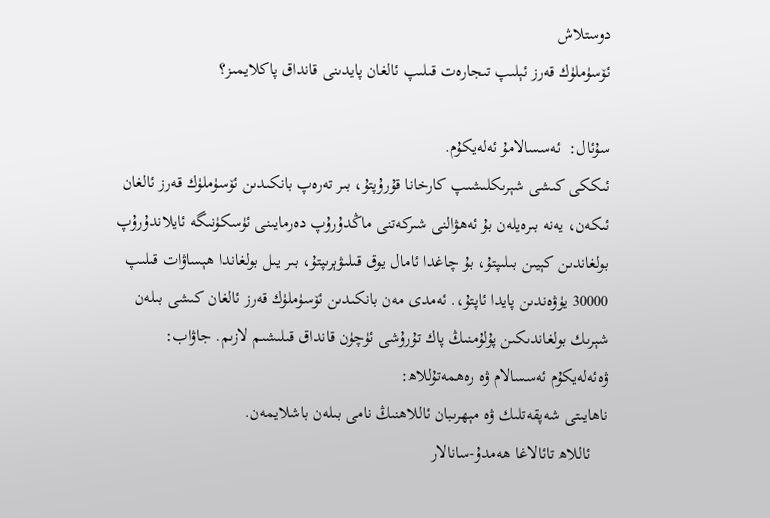دوستلاش
ئۆسۈملۈك قەرز ئېلىپ تىجارەت قىلىپ ئالغان پايدىنى قانداق پاكلايمىز؟

سۇئال:  ئەسسالامۇ ئەلەيكۇم.
ئىككى كىشى شېرىكلىشىپ كارخانا قۇرۇپتۇ، بىر تەرەپ بانكىدىن ئۆسۈملۈك قەرز ئالغان ئىكەن، يەنە بىرەيلەن بۇ ئەھۋالنى شىركەتنى ماڭدۇرۇپ دەرمايىنى ئۈسكۈنىگە ئايلاندۇرۇپ بولغاندىن كېيىن بىلىپتۇ، بۇ چاغدا ئامال يوق قىلىۋېرىپتۇ، بىر يىل بولغاندا ھېساۋات قىلىپ 30000 يۈۋەندىن پايدا ئاپتۇ،. ئەمدى مەن بانكىدىن ئۆسۈملۈك قەرز ئالغان كىشى بىلەن شېرىك بولغاندىكىن پۇلۇمنىڭ پاك تۇرۇشى ئۈچۈن قانداق قىلىشىم لازىم. جاۋاب:
ۋەئەلەيكۇم ئەسسالام ۋە رەھمەتۇللاھ:
ناھايىتى شەپقەتلىك ۋە مېھرىبان ئاللاھنىڭ نامى بىلەن باشلايمەن.
    ئاللاھ تائالاغا ھەمدۇ-سانالار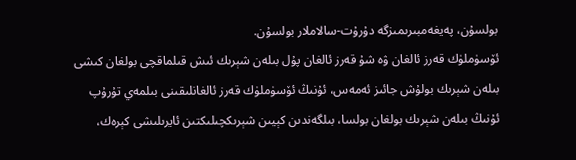بولسۇن، پەيغەمبىرىمىزگە دۇرۇت-سالاملار بولسۇن.
ئۆسۈملۈك قەرز ئالغان ۋە شۇ قەرز ئالغان پۇل بىلەن شېرىك ئىش قىلماقچى بولغان كىشى بىلەن شېرىك بولۇش جائىز ئەمەس، ئۇنىڭ ئۆسۈملۈك قەرز ئالغانلىقىنى بىلمەي تۇرۇپ ئۇنىڭ بىلەن شېرىك بولغان بولسا، بىلگەندىن كېيىن شېرىكچىلىكتىن ئايرىلىشى كېرەك،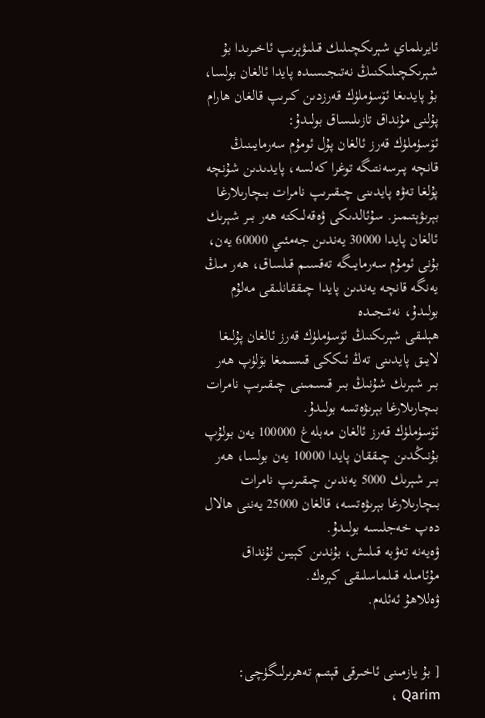ئايرىلماي شېرىكچىلىك قىلىۋېرىپ ئاخىرىدا بۇ شېرىكچىلىكنىڭ نەتىجىسىدە پايدا ئالغان بولسا، بۇ پايدىغا ئۆسۈملۈك قەرزدىن كىرىپ قالغان ھارام پۇلنى مۇنداق تازىلىساق بولىدۇ:
ئۆسۈملۈك قەرز ئالغان پۇل ئومۇم سەرمايىنىڭ قانچە پىرسەنتىگە توغرا كەلسە، پايدىدىن شۇنچە پۇلغا تەۋە پايدىنى چىقىرىپ نامرات بىچارىلارغا بېرىۋېتىمىز. سۇئالدىكى ۋەقەلىكتە ھەر بىر شېرىك ئالغان پايدا 30000 يەندىن جەمئىي 60000 يەن، بۇنى ئومۇم سەرمايىگە تەقسىم قىلساق، ھەر مىڭ يەنگە قانچە يەندىن پايدا چىققانلىقى مەلۇم بولىدۇ، نەتىجىدە
ھېلىقى شېرىكنىڭ ئۆسۈملۈك قەرز ئالغان پۇلىغا لايىق پايدىنى تەڭ ئىككى قىسىمغا بۆلۈپ ھەر بىر شېرىك شۇنىڭ بىر قىسمىنى چىقىرىپ نامرات بىچارىلارغا بېرىۋەتسە بولىدۇ.
ئۆسۈملۈك قەرز ئالغان مەبلەغ 100000 يەن بولۇپ بۇنىڭدىن چىققان پايدا 10000 يەن بولسا، ھەر بىر شېرىك 5000 يەندىن چىقىرىپ نامرات بىچارىلارغا بېرىۋەتسە، قالغان 25000 يەننى ھالال دەپ خەجلىسە بولىدۇ.
ۋەيەنە تەۋبە قىلىش، بۇندىن كېيىن ئۇنداق مۇئامىلە قىلماسلىقى كېرەك.
ۋەللاھۇ ئەئلەم.


[ بۇ يازمىنى ئاخىرقى قېتىم تەھرىرلىگۈچى: Qarim ،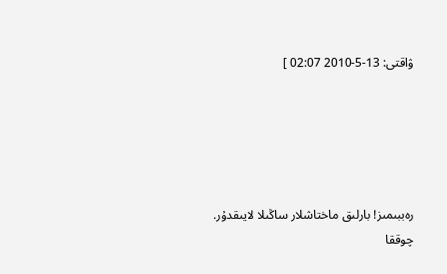ۋاقتى: 13-5-2010 02:07 ]





رەببىمىز! بارلىق ماختاشلار ساڭىلا لايىقدۇر.
چوققا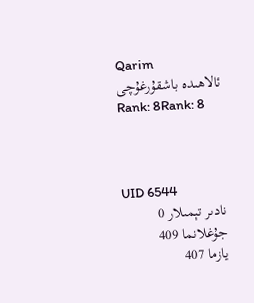Qarim
ئالاھىدە باشقۇرغۇچى
Rank: 8Rank: 8



UID 6544
نادىر تېمىلار 0
جۇغلانما 409
يازما 407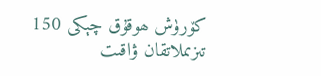كۆرۈش ھوقۇق چېكى 150
تىزىملاتقان ۋاقىت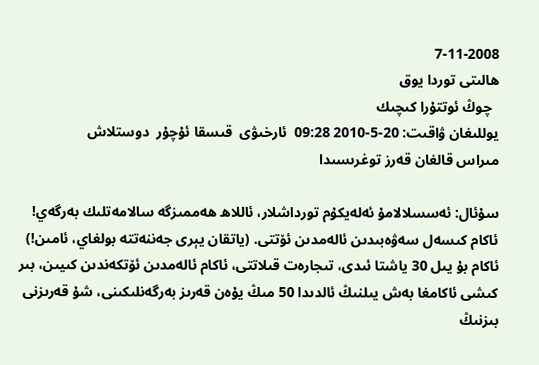7-11-2008
ھالىتى توردا يوق
  چوڭ ئوتتۇرا كىچىك
يوللىغان ۋاقىت: 20-5-2010 09:28  ئارخىۋى  قىسقا ئۇچۇر  دوستلاش
مىراس قالغان قەرز توغرىسىدا

سۇئال: ئەسسلالامۇ ئەلەيكۇم تورداشلار، ئاللاھ ھەممىزگە سالامەتلىك بەرگەي!
ئاكام كىسەل سەۋەبىدىن ئالەمدىن ئۆتتى. (ياتقان يېرى جەننەتتە بولغاي، ئامىن!)
ئاكام بۇ يىل 30 ياشتا ئىدى، تىجارەت قىلاتتى، ئاكام ئالەمدىن ئۆتكەندىن كىيىن، بىر كىشى ئاكامغا بەش يىلنىڭ ئالدىدا 50 مىڭ يۇەن قەرىز بەرگەنلىكىنى، شۇ قەرىزنى بىزنىڭ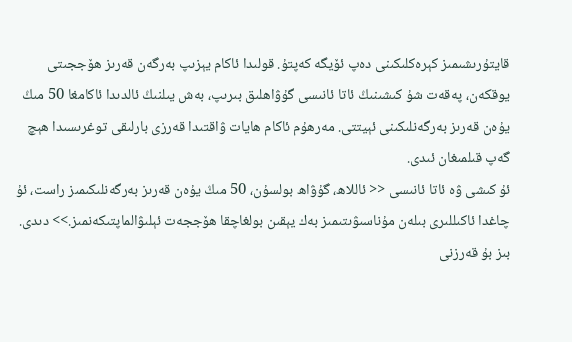قايتۇرىشىمىز كېرەكلىكىنى دەپ ئۆيگە كەپتۇ. قولىدا ئاكام يېزىپ بەرگەن قەرىز ھۆججىتى يوقكەن، پەقەت شۇ كىشىنىڭ ئاتا ئانىسى گۇۋاھلىق بىرىپ، بەش يىلنىڭ ئالدىدا ئاكامغا 50 مىڭ يۇەن قەرىز بەرگەنلىكىنى ئېيتتى. مەرھۇم ئاكام ھايات ۋاقتىدا قەرزى بارلىقى توغرىسىدا ھېچ گەپ قىلمىغان ئىدى.
ئۇ كىشى ۋە ئاتا ئانىسى << ئاللاھ، گۇۋاھ بولسۇن، 50 مىڭ يۇەن قەرىز بەرگەنلىكىمىز راست، ئۇ چاغدا ئاكىللىرى بىلەن مۇناسىۋىتىمىز بەك يېقىن بولغاچقا ھۆججەت ئېلىۋالماپتىكەنمىز.>> دىدى.
بىز بۇ قەرزنى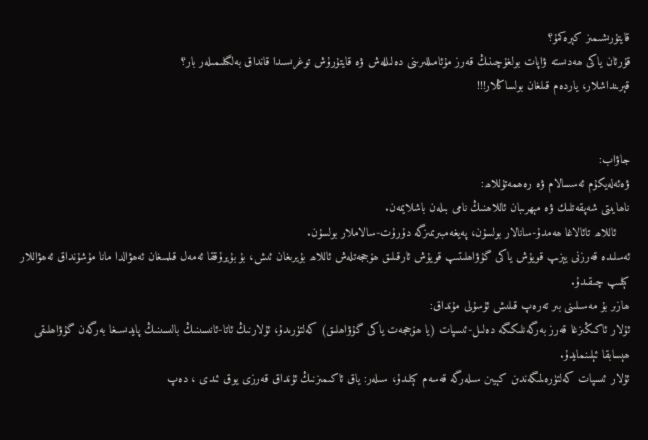قايتۇرىشىمىز كېرەكمۇ؟
قۇرئان ياكى ھەدىستە ۋاپات بولغۇچىنىڭ قەرز مۇئامىللىرىنى دەلىللەش ۋە قايتۇرۇش توغرىسىدا قانداق بەلگىلىمىلەر بار؟
قېرىنداشلار، ياردەم قىلغان بولساڭلار!!!


جاۋاب:
ۋەئەلەيكۇم ئەسسالام ۋە رەھمەتۇللاھ:
ناھايىتى شەپقەتلىك ۋە مېھرىبان ئاللاھنىڭ نامى بىلەن باشلايمەن.
    ئاللاھ تائالاغا ھەمدۇ-سانالار بولسۇن، پەيغەمبىرىمىزگە دۇرۇت-سالاملار بولسۇن.
ئەسلىدە قەرزنى يېزىپ قويۇش ياكى گۇۋاھلىتىپ قويۇش ئارقىلىق ھۆججەتلەش ئاللاھ بۇيرىغان ئىش، بۇ بۇيرۇققا ئەمەل قىلمىغان ئەھۋالدا مانا مۇشۇنداق ئەھۋاللار كېلىپ چىقىدۇ.
ھازىر بۇ مەسىلىنى بىر تەرەپ قىلىش ئۇسۇلى مۇنداق:
ئۇلار ئاكىڭىزغا قەرز بەرگەنلىكىگە دەلىل-ئىسپات (يا ھۆججەت ياكى گۇۋاھلىق) كەلتۈرىدۇ، ئۇلارنىڭ ئاتا-ئانىسىنىڭ بالىسىنىڭ پايدىسىغا بەرگەن گۇۋاھلىقى ھېسابقا ئېلىنمايدۇ.
ئۇلار ئىسپات كەلتۈرەلمىگەندىن كېيىن سىلەرگە قەسەم كېلىدۇ، سىلەر: ياق ئاكىمىزنىڭ ئۇنداق قەرزى يوق ئىدى ، دەپ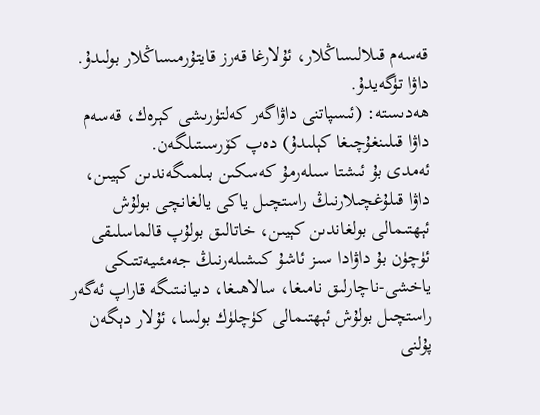قەسەم قىلالىساڭلار، ئۇلارغا قەرز قايتۇرمىساڭلار بولىدۇ. داۋا تۈگەيدۇ.
ھەدىستە: (ئىسپاتنى داۋاگەر كەلتۈرىشى كېرەك، قەسەم داۋا قىلىنغۇچىغا كېلىدۇ) دەپ كۆرسىتىلگەن.
ئەمدى بۇ ئىشتا سىلەرمۇ كەسكىن بىلمىگەندىن كېيىن، داۋا قىلۇغچىلارنىڭ راستچىل ياكى يالغانچى بولۇش ئېھتىمالى بولغاندىن كېيىن، خاتالىق بولۇپ قالماسلىقى ئۈچۈن بۇ داۋادا سىز ئاشۇ كىشىلەرنىڭ جەمئىيەتتىكى ياخشى-ناچارلىق نامىغا، سالاھىغا، دىيانىتىگە قاراپ ئەگەر راستچىل بولۇش ئېھتىمالى كۈچلۈك بولسا، ئۇلار دېگەن پۇلنى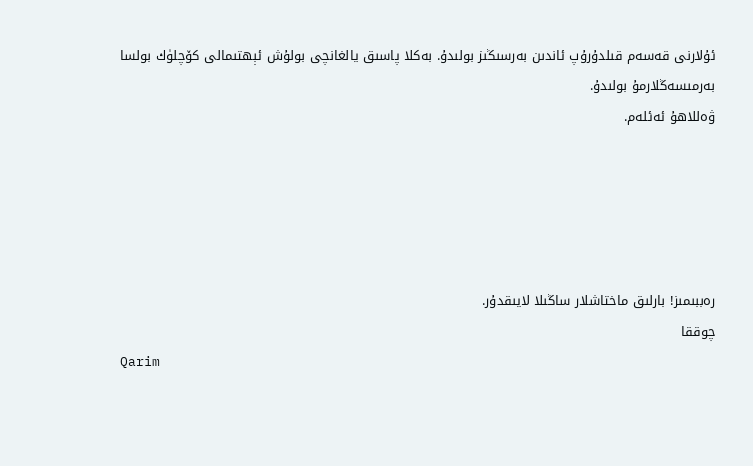ئۇلارنى قەسەم قىلدۇرۇپ ئاندىن بەرسىڭىز بولىدۇ. بەكلا پاسىق يالغانچى بولۇش ئېھتىمالى كۆچلۈك بولسا بەرمىسەڭلارمۇ بولىدۇ.
ۋەللاھۇ ئەئلەم.





رەببىمىز! بارلىق ماختاشلار ساڭىلا لايىقدۇر.
چوققا
Qarim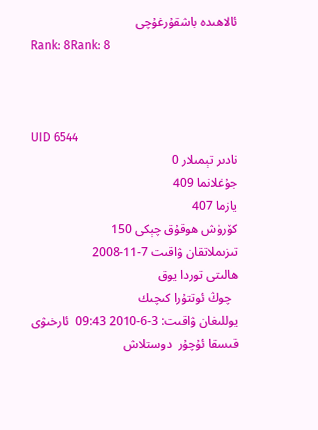ئالاھىدە باشقۇرغۇچى
Rank: 8Rank: 8



UID 6544
نادىر تېمىلار 0
جۇغلانما 409
يازما 407
كۆرۈش ھوقۇق چېكى 150
تىزىملاتقان ۋاقىت 7-11-2008
ھالىتى توردا يوق
  چوڭ ئوتتۇرا كىچىك
يوللىغان ۋاقىت: 3-6-2010 09:43  ئارخىۋى  قىسقا ئۇچۇر  دوستلاش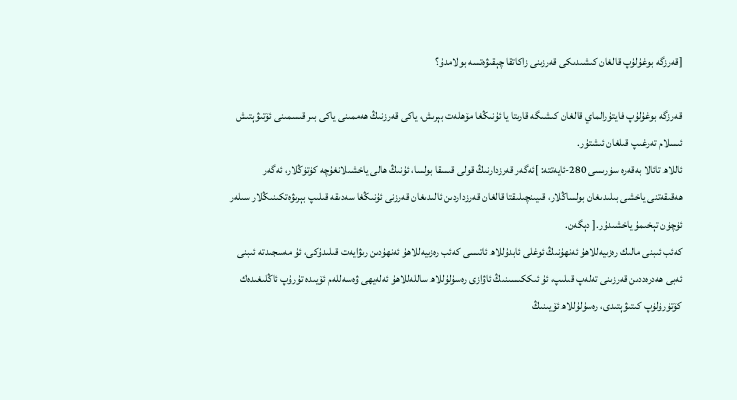[قەرزگە بوغۇلۇپ قالغان كىشىدىكى قەرزىنى زاكاتقا چېقىۋەتسە بولامدۇ؟

قەرزگە بوغۇلۇپ فايتۇرالماي قالغان كىشىگە قارىتا يا ئۇنىڭغا مۆھلەت بېرىش، ياكى قەرزنىڭ ھەممىنى ياكى بىر قىسمىنى ئۆتىۋېتىش ئىسلام تەرغىپ قىلغان ئىشتۇر.
ئاللاھ تائالا بەقەرە سۈرىسى 280-ئايەتتە: ]ئەگەر قەرزدارنىڭ قولى قىسقا بولسا، ئۇنىڭ ھالى ياخشىلانغۇچە كۈتۈڭلار، ئەگەر ھەقىقەتنى ياخشى بىلىدىغان بولساڭلار، قىيىنچىلىقتا قالغان قەرزداردىن ئالىدىغان قەرزنى ئۇنىڭغا سەدىقە قىلىپ بېرىۋەتكىنىڭلار سىلەر ئۈچۈن تېخىمۇ ياخشىدۇر.[ دېگەن.
كەئب ئىبنى مالىك رەزىيەللاھۇ ئەنھۇنىڭ ئوغلى ئابدۇللاھ ئاتىسى كەئب رەزىيەللاھۇ ئەنھۇدىن رىۋايەت قىلىدۇكى، ئۇ مەسجىدتە ئىبنى ئەبى ھەدرەددىن قەرزىنى تەلەپ قىلىپ، ئۇ ئىككىسىنىڭ ئاۋازى رەسۇلۇللاھ ساللەللاھۇ ئەلەيھى ۋەسەللەم ئۆيىدە تۇرۇپ ئاڭلىغىدەك كۆتۈرۈلۈپ كىتىۋېتىدى، رەسۇلۇللاھ ئۆيىنىڭ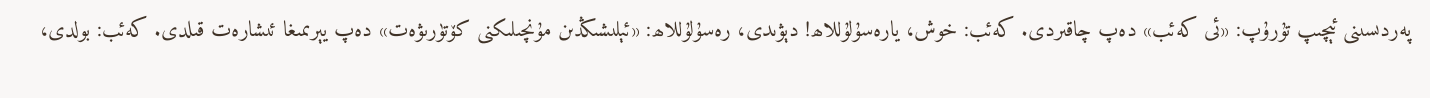پەردىسىنى ئېچىپ تۇرۇپ: «ئى كەئب» دەپ چاقىردى. كەئب: خوش، يارەسۇلۇللاھ! دېۋىدى، رەسۇلۇللاھ: «ئېلىشىڭدىن مۇنچىلىكنى كۆتۈرىۋەت» دەپ يېرىمىغا ئىشارەت قىلدى. كەئب: بولدى،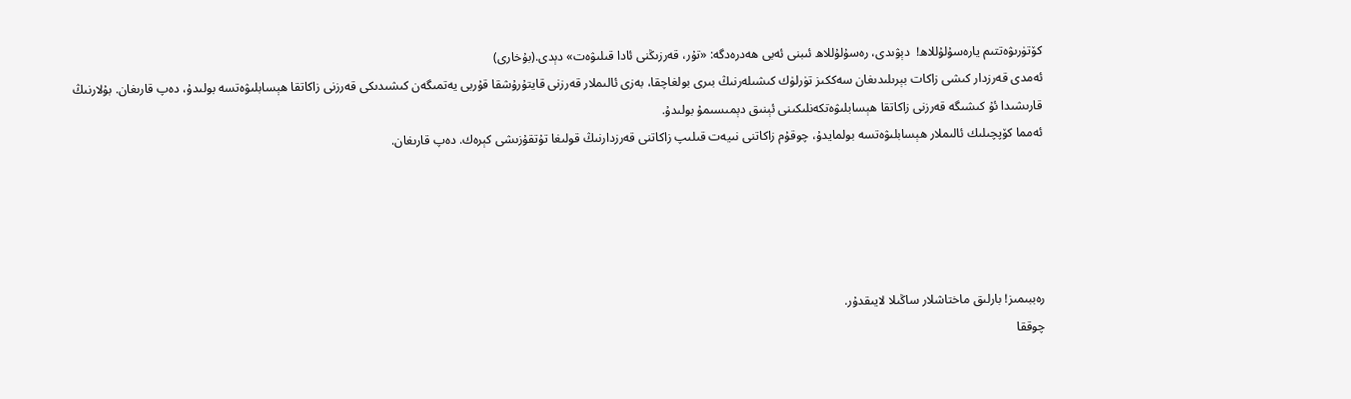كۆتۈرىۋەتتىم يارەسۇلۇللاھ!  دېۋىدى، رەسۇلۇللاھ ئىبنى ئەبى ھەدرەدگە: «تۇر، قەرزىڭنى ئادا قىلىۋەت» دېدى.(بۇخارى)
ئەمدى قەرزدار كىشى زاكات بېرىلىدىغان سەككىز تۈرلۈك كىشىلەرنىڭ بىرى بولغاچقا، بەزى ئالىملار قەرزنى قايتۇرۇشقا قۇربى يەتمىگەن كىشىدىكى قەرزنى زاكاتقا ھېسابلىۋەتسە بولىدۇ، دەپ قارىغان. بۇلارنىڭ قارىشىدا ئۇ كىشىگە قەرزنى زاكاتقا ھېسابلىۋەتكەنلىكىنى ئېنىق دېمىسىمۇ بولىدۇ.
ئەمما كۆپچىلىك ئالىملار ھېسابلىۋەتسە بولمايدۇ، چوقۇم زاكاتنى نىيەت قىلىپ زاكاتنى قەرزدارنىڭ قولىغا تۇتقۇزىشى كېرەك. دەپ قارىغان.





رەببىمىز! بارلىق ماختاشلار ساڭىلا لايىقدۇر.
چوققا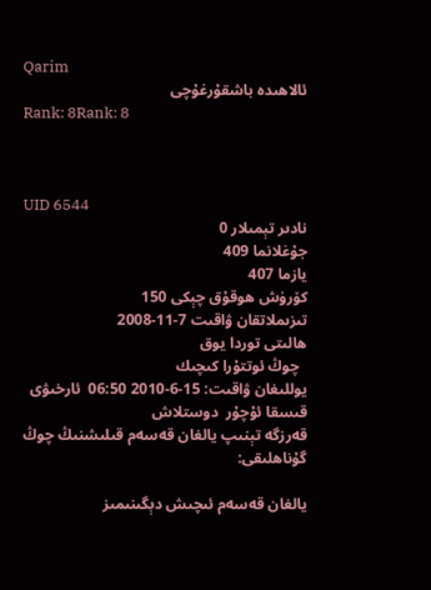Qarim
ئالاھىدە باشقۇرغۇچى
Rank: 8Rank: 8



UID 6544
نادىر تېمىلار 0
جۇغلانما 409
يازما 407
كۆرۈش ھوقۇق چېكى 150
تىزىملاتقان ۋاقىت 7-11-2008
ھالىتى توردا يوق
  چوڭ ئوتتۇرا كىچىك
يوللىغان ۋاقىت: 15-6-2010 06:50  ئارخىۋى  قىسقا ئۇچۇر  دوستلاش
قەرزگە تېنىپ يالغان قەسەم قىلىشنىڭ چوڭ گۇناھلىقى:

يالغان قەسەم ئىچىش دېگىنىمىز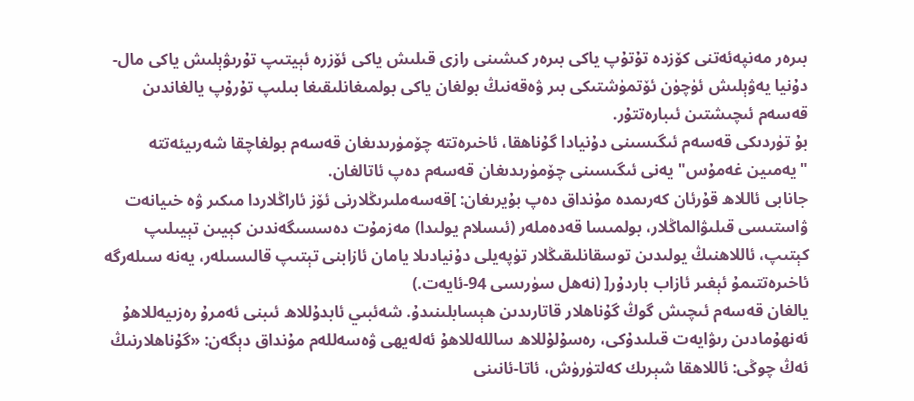بىرەر مەنپەئەتنى كۆزدە تۇتۇپ ياكى بىرەر كىشىنى رازى قىلىش ياكى ئۆزرە ئېيتىپ تۇرىۋېلىش ياكى مال-دۇنيا يەۋېلىش ئۈچۈن ئۆتمۈشتىكى بىر ۋەقەنىڭ بولغان ياكى بولمىغانلىقىغا بىلىپ تۇرۇپ يالغاندىن قەسەم ئىچىشتىن ئىبارەتتۇر.
بۇ تۈردىكى قەسەم ئىگىسىنى دۇنيادا گۇناھقا، ئاخىرەتتە چۆمۈرىدىغان قەسەم بولغاچقا شەرىيئەتتە "يەمىين غەمۇس" يەنى ئىگىسىنى چۆمۈرىدىغان قەسەم دەپ ئاتالغان.
جانابى ئاللاھ قۇرئان كەرىمدە مۇنداق دەپ بۇيرىغان: ]قەسەملىرىڭلارنى ئۆز ئاراڭلاردا مىكىر ۋە خىيانەت ۋاستىسى قىلىۋالماڭلار، بولمىسا قەدەملەر (ئىسلام يولىدا) مەزمۇت دەسسىگەندىن كېيىن تېيىلىپ كېتىپ، ئاللاھنىڭ يولىدىن توسقانلىقىڭلار تۈپەيلى دۇنيادىلا يامان ئازابنى تېتىپ قالىسىلەر، يەنە سىلەرگە ئاخىرەتتىمۇ ئېغىر ئازاب باردۇر[ (نەھل سۈرىسى 94-ئايەت.)
يالغان قەسەم ئىچىش گوڭ گۇناھلار قاتارىدىن ھېسابلىنىدۇ. شەئبىي ئابدۇللاھ ئىبنى ئەمرۇ رەزىيەللاھۇ ئەنھۇمادىن رىۋايەت قىلىدۇكى، رەسۇلۇللاھ ساللەللاھۇ ئەلەيھى ۋەسەللەم مۇنداق دېگەن: «گۇناھلارنىڭ ئەڭ چوڭى: ئاللاھقا شېرىك كەلتۈرۈش، ئاتا-ئانىنى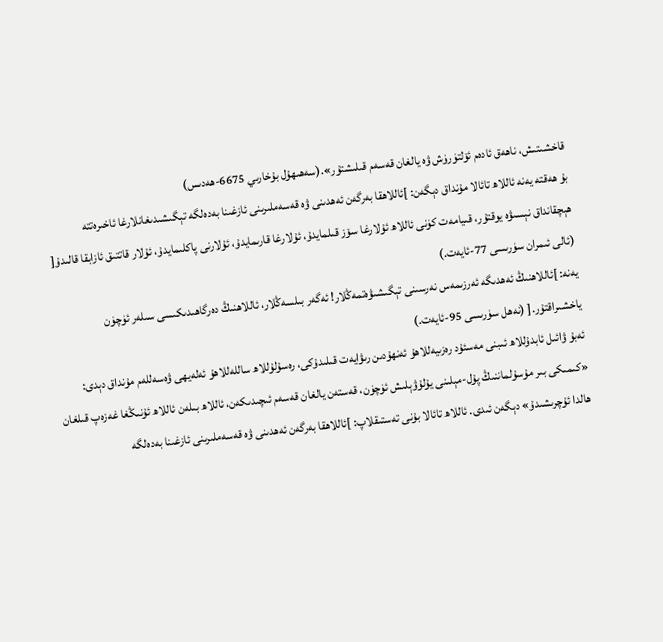قاخشىتىش، ناھەق ئادەم ئۆلتۈرۈش ۋە يالغان قەسەم قىلىشتۇر».(سەھىھۇل بۇخارىي 6675-ھەدىس)
بۇ ھەقتە يەنە ئاللاھ تائالا مۇنداق دېگەن: ]ئاللاھقا بەرگەن ئەھدىنى ۋە قەسەملىرىنى ئازغىنا بەدەلگە تېگىشىدىغانلارغا ئاخىرەتتە ھېچقانداق نېسىۋە يوقتۇر، قىيامەت كۈنى ئاللاھ ئۇلارغا سۆز قىلمايدۇ، ئۇلارغا قارىمايدۇ، ئۇلارنى پاكلىمايدۇ، ئۇلار قاتتىق ئازابقا قالىدۇ[ (ئالى ئىمران سۈرىسى 77-ئايەت.)
يەنە: ]ئاللاھنىڭ ئەھدىگە ئەرزىمەس نەرسىنى تېگىشىۋەتمەڭلار! ئەگەر بىلسەڭلار، ئاللاھنىڭ دەرگاھىدىكىسى سىلەر ئۈچۈن ياخشىراقتۇر.[ (نەھل سۈرىسى 95-ئايەت.)
ئەبۇ ۋائىل ئابدۇللاھ ئىبنى مەسئۇد رەزىيەللاھۇ ئەنھۇدىن رىۋايەت قىلىدۇكى، رەسۇلۇللاھ ساللەللاھۇ ئەلەيھى ۋەسەللەم مۇنداق دېدى: «كىمىكى بىر مۇسۇلماننىڭ پۇل-مېلىنى يۇلۇۋېلىش ئۈچۈن، قەستەن يالغان قەسەم ئىچىدىكەن، ئاللاھ بىلەن ئاللاھ ئۇنىڭغا غەزەپ قىلغان ھالدا ئۇچرىشىدۇ» دېگەن ئىدى. ئاللاھ تائالا بۇنى تەستىقلاپ: ]ئاللاھقا بەرگەن ئەھدىنى ۋە قەسەملىرىنى ئازغىنا بەدەلگە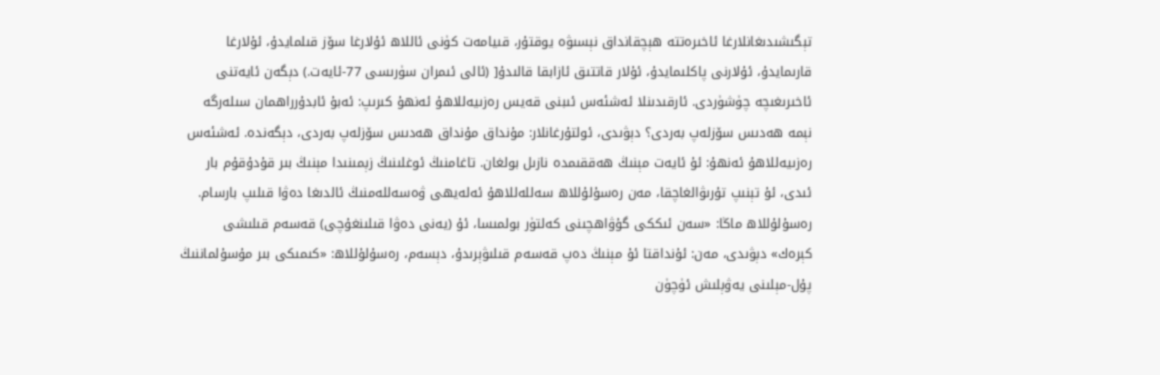تېگىشىدىغانلارغا ئاخىرەتتە ھېچقانداق نېسىۋە يوقتۇر، قىيامەت كۈنى ئاللاھ ئۇلارغا سۆز قىلمايدۇ، ئۇلارغا قارىمايدۇ، ئۇلارنى پاكلىمايدۇ، ئۇلار قاتتىق ئازابقا قالىدۇ[ (ئالى ئىمران سۈرىسى 77-ئايەت.) دېگەن ئايەتنى ئاخىرىغىچە چۈشۈردى. ئارقىدىنلا ئەشئەس ئىبنى قەيس رەزىيەللاھۇ ئەنھۇ كىرىپ: ئەبۇ ئابدۇرراھمان سىلەرگە نېمە ھەدىس سۆزلەپ بەردى؟ دېۋىدى، ئولتۇرغانلار: مۇنداق مۇنداق ھەدىس سۆزلەپ بەردى، دېگەندە. ئەشئەس رەزىيەللاھۇ ئەنھۇ: ئۇ ئايەت مېنىڭ ھەققىمدە نازىل بولغان. تاغامنىڭ ئوغلىنىڭ زېمىنىدا مېنىڭ بىر قۇدۇقۇم بار ئىدى، ئۇ تېنىپ تۇرىۋالغاچقا، مەن رەسۇلۇللاھ سەللەللاھۇ ئەلەيھى ۋەسەللەمنىڭ ئالدىغا دەۋا قىلىپ بارسام. رەسۇلۇللاھ ماڭا: «سەن ئىككى گۇۋاھچىنى كەلتۈر بولمىسا، ئۇ (يەنى دەۋا قىلىنغۇچى) قەسەم قىلىشى كېرەك» دېۋىدى، مەن: ئۇنداقتا ئۇ مېنىڭ دەپ قەسەم قىلىۋېرىدۇ، دېسەم، رەسۇلۇللاھ: «كىمىكى بىر مۇسۇلماننىڭ پۇل-مېلىنى يەۋېلىش ئۈچۈن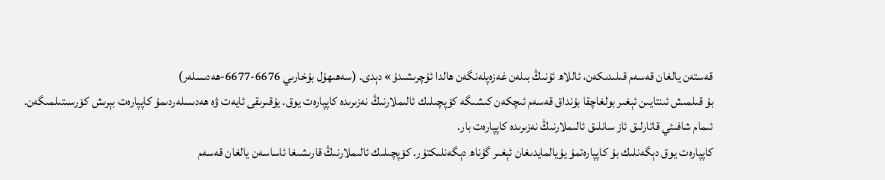قەستەن يالغان قەسەم قىلىدىكەن، ئاللاھ ئۇنىڭ بىلەن غەزەپلەنگەن ھالدا ئۇچرىشىدۇ» دېدى. (سەھىھۇل بۇخارىي 6676-6677-ھەدىسلەر)
بۇ قىلمىش ئىنتايىن ئېغىر بولغاچقا بۇنداق قەسەم ئىچكەن كىشىگە كۆپچىلىك ئالىملارنىڭ نەزىرىدە كاپپارەت يوق. يۇقىرىقى ئايەت ۋە ھەدىسلەردىمۇ كاپپارەت بېرىش كۆرسىتىلمىگەن. ئىمام شافىئي قاتارلىق ئاز سانلىق ئالىملارنىڭ نەزىرىدە كاپپارەت بار.
كاپپارەت يوق دېگەنلىك بۇ كاپپارەتمۇ يۇيالمايدىغان ئېغىر گۇناھ دېگەنلىكتۇر. كۆپچىلىك ئالىملارنىڭ قارىشىغا ئاساسەن يالغان قەسەم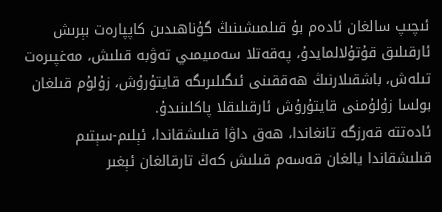ئىچىپ سالغان ئادەم بۇ قىلمىشىنىڭ گۇناھىدىن كاپپارەت بېرىش ئارقىلىق قۇتۇلالمايدۇ، پەقەتلا سەمىيمىي تەۋبە قىلىش، مەغپىرەت تىلەش، باشقىلارنىڭ ھەققىنى ئىگىلىرىگە قايتۇرۇش، زۇلۇم قىلغان بولسا زۇلۇمنى قايتۇرۇش ئارقىلىقلا پاكلىنىدۇ.
ئادەتتە قەرزگە تانغاندا، ھەق داۋا قىلىشقاندا، ئېلىم-سېتىم قىلىشقاندا يالغان قەسەم قىلىش كەڭ تارقالغان ئېغىر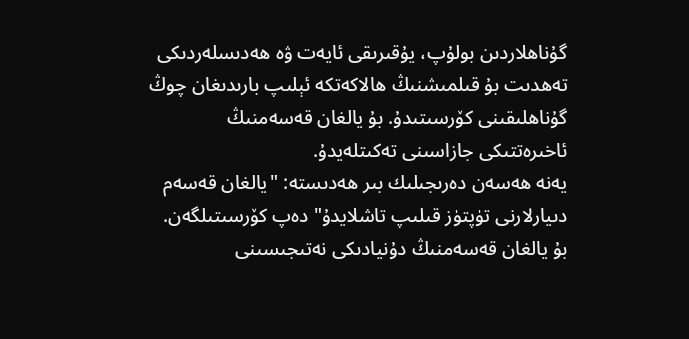گۇناھلاردىن بولۇپ، يۇقىرىقى ئايەت ۋە ھەدىسلەردىكى تەھدىت بۇ قىلمىشنىڭ ھالاكەتكە ئېلىپ بارىدىغان چوڭ گۇناھلىقىنى كۆرسىتىدۇ. بۇ يالغان قەسەمنىڭ ئاخىرەتتىكى جازاسىنى تەكىتلەيدۇ.
يەنە ھەسەن دەرىجىلىك بىر ھەدىستە: "يالغان قەسەم دىيارلارنى تۈپتۈز قىلىپ تاشلايدۇ" دەپ كۆرسىتىلگەن. بۇ يالغان قەسەمنىڭ دۇنيادىكى نەتىجىسىنى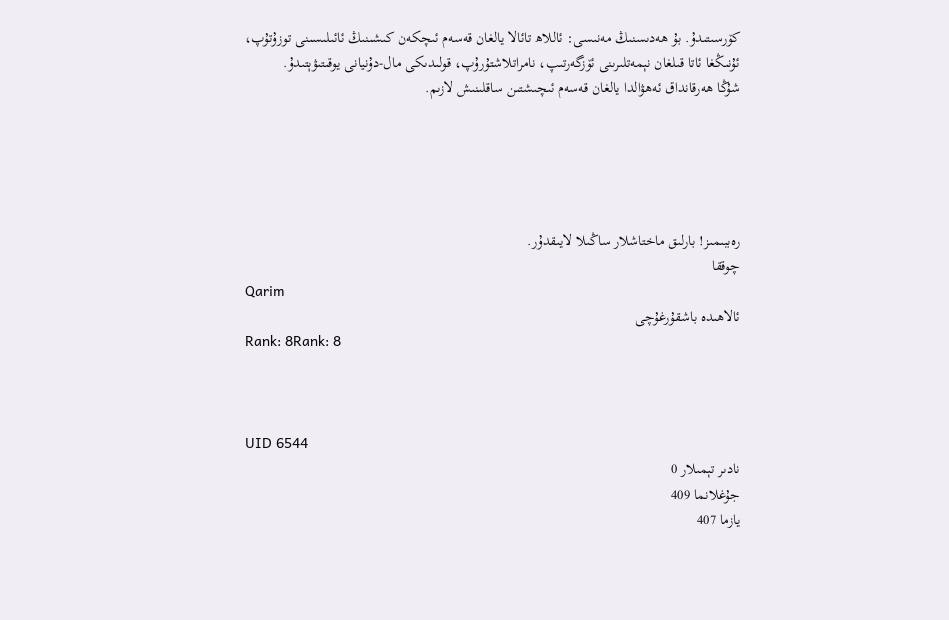كۆرسىتىدۇ. بۇ ھەدىسنىڭ مەنىسى: ئاللاھ تائالا يالغان قەسەم ئىچكەن كىشىنىڭ ئائىلىسىنى توزۇتۇپ، ئۇنىڭغا ئاتا قىلغان نېمەتلىرىنى ئۆزگەرتىپ، نامراتلاشتۇرۇپ، قولىدىكى مال-دۇنيانى يوقىتىۋېتىدۇ.
شۇڭا ھەرقانداق ئەھۋالدا يالغان قەسەم ئىچىشتىن ساقلىنىش لازىم.





رەببىمىز! بارلىق ماختاشلار ساڭىلا لايىقدۇر.
چوققا
Qarim
ئالاھىدە باشقۇرغۇچى
Rank: 8Rank: 8



UID 6544
نادىر تېمىلار 0
جۇغلانما 409
يازما 407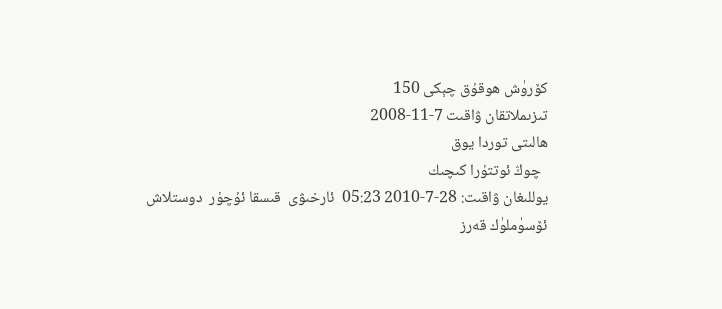كۆرۈش ھوقۇق چېكى 150
تىزىملاتقان ۋاقىت 7-11-2008
ھالىتى توردا يوق
  چوڭ ئوتتۇرا كىچىك
يوللىغان ۋاقىت: 28-7-2010 05:23  ئارخىۋى  قىسقا ئۇچۇر  دوستلاش
ئۆسۈملۈك قەرز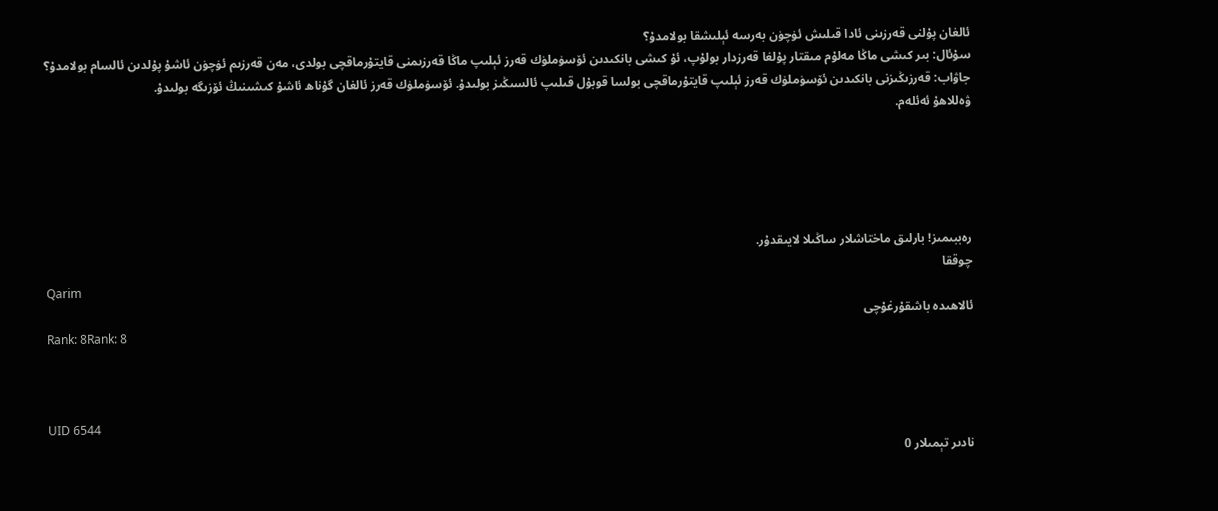ئالغان پۇلنى قەرزىنى ئادا قىلىش ئۈچۈن بەرسە ئېلىشقا بولامدۇ؟
سۇئال: بىر كىشى ماڭا مەلۇم مىقتار پۇلغا قەرزدار بولۇپ، ئۇ كىشى بانكىدىن ئۆسۈملۈك قەرز ئېلىپ ماڭا قەرزىمنى قايتۇرماقچى بولدى، مەن قەرزىم ئۈچۈن ئاشۇ پۇلدىن ئالسام بولامدۇ؟
جاۋاب: قەرزىڭىزنى بانكىدىن ئۆسۈملۈك قەرز ئېلىپ قايتۇرماقچى بولسا قوبۇل قىلىپ ئالسىڭىز بولىدۇ. ئۆسۈملۈك قەرز ئالغان گۇناھ ئاشۇ كىشىنىڭ ئۆزىگە بولىدۇ.
ۋەللاھۇ ئەئلەم.





رەببىمىز! بارلىق ماختاشلار ساڭىلا لايىقدۇر.
چوققا
Qarim
ئالاھىدە باشقۇرغۇچى
Rank: 8Rank: 8



UID 6544
نادىر تېمىلار 0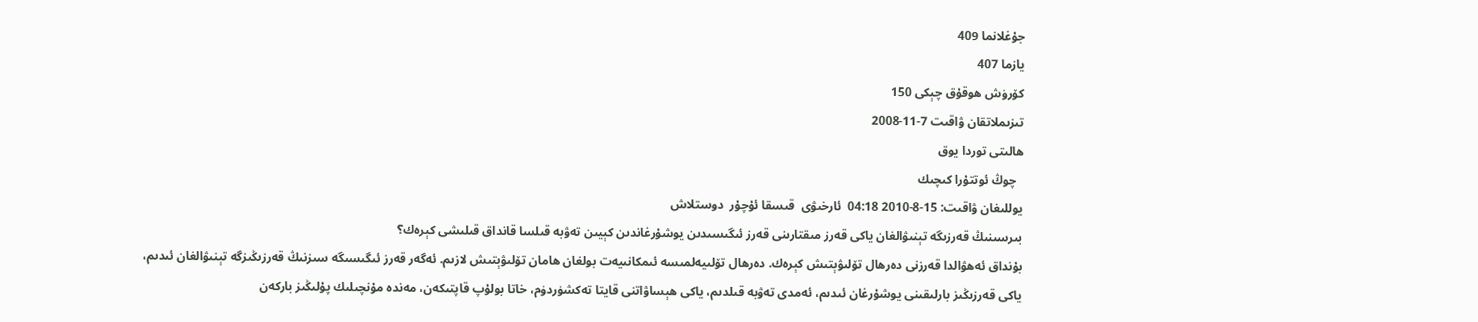جۇغلانما 409
يازما 407
كۆرۈش ھوقۇق چېكى 150
تىزىملاتقان ۋاقىت 7-11-2008
ھالىتى توردا يوق
  چوڭ ئوتتۇرا كىچىك
يوللىغان ۋاقىت: 15-8-2010 04:18  ئارخىۋى  قىسقا ئۇچۇر  دوستلاش
بىرسىنىڭ قەرزىگە تېنىۋالغان ياكى قەرز مىقتارىنى قەرز ئىگىسىدىن يوشۇرغاندىن كېيىن تەۋبە قىلسا قانداق قىلىشى كېرەك؟
بۇنداق ئەھۋالدا قەرزنى دەرھال تۆلىۋېتىش كېرەك. دەرھال تۆلىيەلمىسە ئىمكانىيەت بولغان ھامان تۆلىۋېتىش لازىم. ئەگەر قەرز ئىگىسىگە سىزنىڭ قەرزىڭىزگە تېنىۋالغان ئىدىم، ياكى قەرزىڭىز بارلىقىنى يوشۇرغان ئىدىم، ئەمدى تەۋبە قىلدىم، ياكى ھېساۋاتنى قايتا تەكشۈردۈم، خاتا بولۇپ قاپتىكەن، مەندە مۇنچىلىك پۇلىڭىز باركەن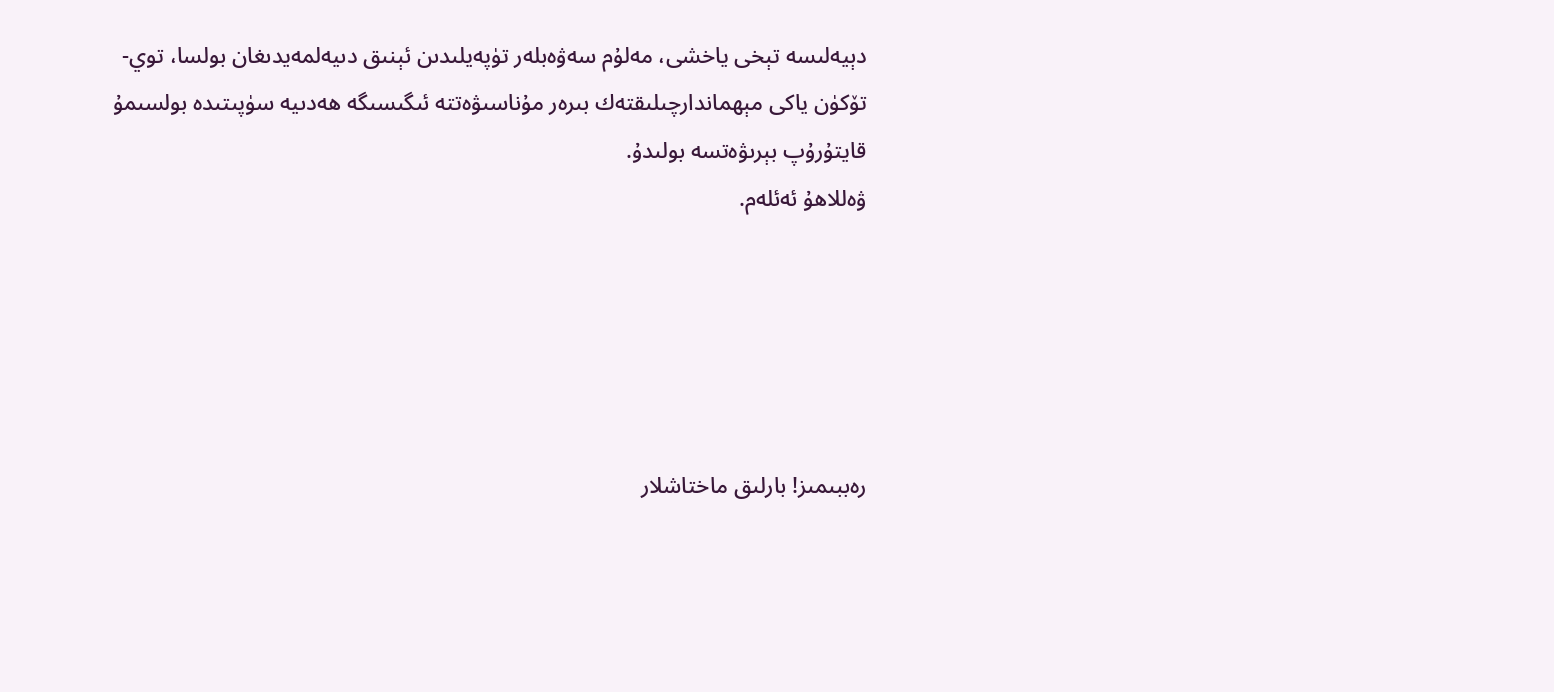دېيەلىسە تېخى ياخشى، مەلۇم سەۋەبلەر تۈپەيلىدىن ئېنىق دىيەلمەيدىغان بولسا، توي-تۆكۈن ياكى مېھماندارچىلىقتەك بىرەر مۇناسىۋەتتە ئىگىسىگە ھەدىيە سۈپىتىدە بولسىمۇ قايتۇرۇپ بېرىۋەتسە بولىدۇ.
ۋەللاھۇ ئەئلەم.





رەببىمىز! بارلىق ماختاشلار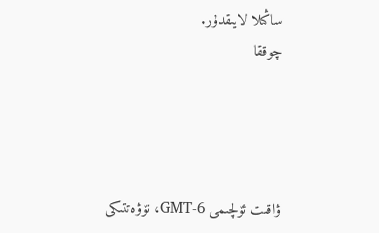ساڭىلا لايىقدۇر.
چوققا




ۋاقىت ئۆلچىمى GMT-6، نۆۋەتتىكى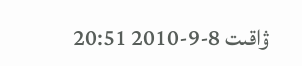ۋاقىت 8-9-2010 20:51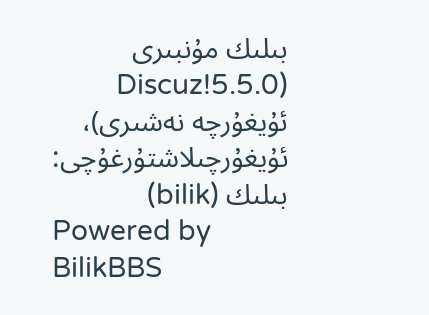بىلىك مۇنبىرى (Discuz!5.5.0 ئۇيغۇرچە نەشىرى)، ئۇيغۇرچىلاشتۇرغۇچى: بىلىك (bilik)
Powered by BilikBBS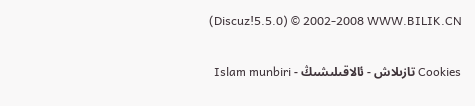(Discuz!5.5.0) © 2002-2008 WWW.BILIK.CN

Cookies تازىلاش - ئالاقىلىشىڭ - Islam munbiri